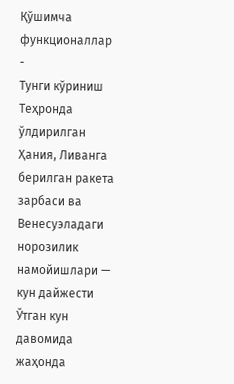Қўшимча функционаллар
-
Тунги кўриниш
Теҳронда ўлдирилган Ҳания, Ливанга берилган ракета зарбаси ва Венесуэладаги норозилик намойишлари — кун дайжести
Ўтган кун давомида жаҳонда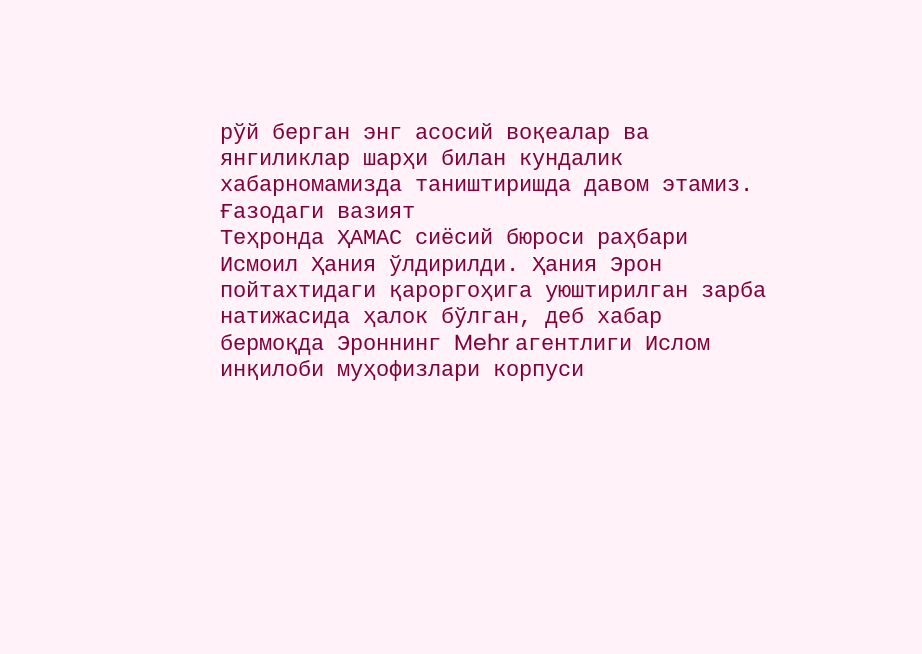рўй берган энг асосий воқеалар ва янгиликлар шарҳи билан кундалик хабарномамизда таништиришда давом этамиз.
Ғазодаги вазият
Теҳронда ҲАМАС сиёсий бюроси раҳбари Исмоил Ҳания ўлдирилди. Ҳания Эрон пойтахтидаги қароргоҳига уюштирилган зарба натижасида ҳалок бўлган, деб хабар бермоқда Эроннинг Mehr агентлиги Ислом инқилоби муҳофизлари корпуси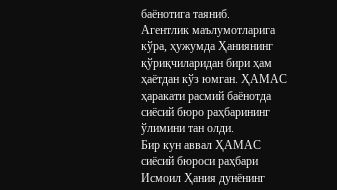баёнотига таяниб.
Агентлик маълумотларига кўра, ҳужумда Ҳаниянинг қўриқчиларидан бири ҳам ҳаётдан кўз юмган. ҲАМАС ҳаракати расмий баёнотда сиёсий бюро раҳбарининг ўлимини тан олди.
Бир кун аввал ҲАМАС сиёсий бюроси раҳбари Исмоил Ҳания дунёнинг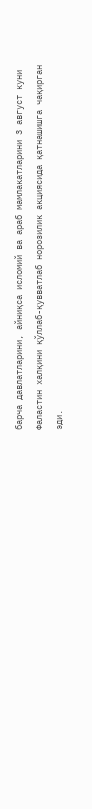барча давлатларини, айниқса исломий ва араб мамлакатларини 3 август куни Фаластин халқини қўллаб-қувватлаб норозилик акциясида қатнашишга чақирган эди.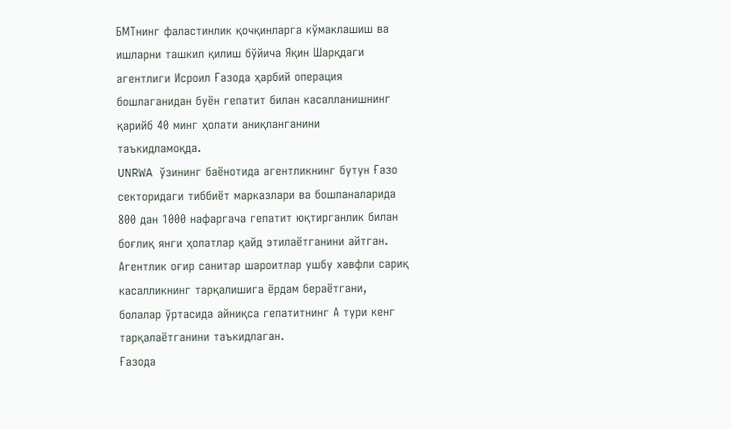БМТнинг фаластинлик қочқинларга кўмаклашиш ва ишларни ташкил қилиш бўйича Яқин Шарқдаги агентлиги Исроил Ғазода ҳарбий операция бошлаганидан буён гепатит билан касалланишнинг қарийб 40 минг ҳолати аниқланганини таъкидламоқда.
UNRWA ўзининг баёнотида агентликнинг бутун Ғазо секторидаги тиббиёт марказлари ва бошпаналарида 800 дан 1000 нафаргача гепатит юқтирганлик билан боғлиқ янги ҳолатлар қайд этилаётганини айтган. Агентлик оғир санитар шароитлар ушбу хавфли сариқ касалликнинг тарқалишига ёрдам бераётгани, болалар ўртасида айниқса гепатитнинг А тури кенг тарқалаётганини таъкидлаган.
Ғазода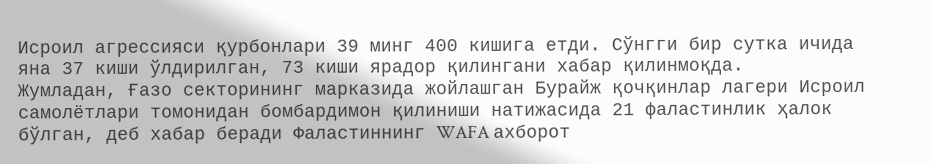Исроил агрессияси қурбонлари 39 минг 400 кишига етди. Сўнгги бир сутка ичида яна 37 киши ўлдирилган, 73 киши ярадор қилингани хабар қилинмоқда.
Жумладан, Ғазо секторининг марказида жойлашган Бурайж қочқинлар лагери Исроил самолётлари томонидан бомбардимон қилиниши натижасида 21 фаластинлик ҳалок бўлган, деб хабар беради Фаластиннинг WAFA ахборот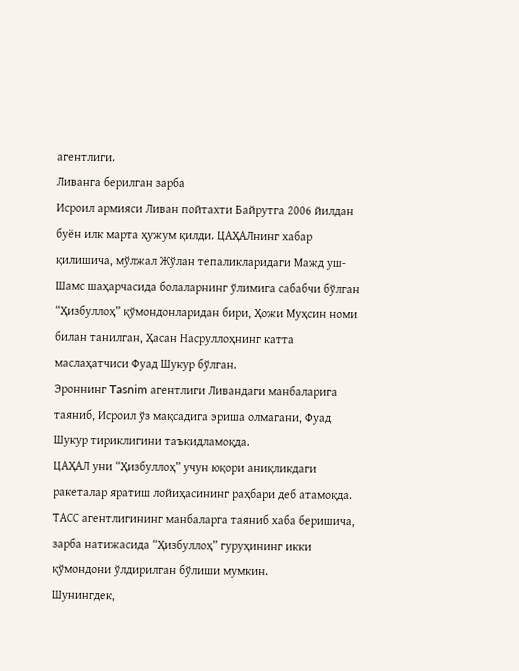агентлиги.
Ливанга берилган зарба
Исроил армияси Ливан пойтахти Байрутга 2006 йилдан буён илк марта ҳужум қилди. ЦАҲАЛнинг хабар қилишича, мўлжал Жўлан тепаликларидаги Мажд уш-Шамс шаҳарчасида болаларнинг ўлимига сабабчи бўлган “Ҳизбуллоҳ” қўмондонларидан бири, Ҳожи Муҳсин номи билан танилган, Ҳасан Насруллоҳнинг катта маслаҳатчиси Фуад Шукур бўлган.
Эроннинг Tasnim агентлиги Ливандаги манбаларига таяниб, Исроил ўз мақсадига эриша олмагани, Фуад Шукур тириклигини таъкидламоқда.
ЦАҲАЛ уни “Ҳизбуллоҳ” учун юқори аниқликдаги ракеталар яратиш лойиҳасининг раҳбари деб атамоқда. ТАСС агентлигининг манбаларга таяниб хаба беришича, зарба натижасида “Ҳизбуллоҳ” гуруҳининг икки қўмондони ўлдирилган бўлиши мумкин.
Шунингдек,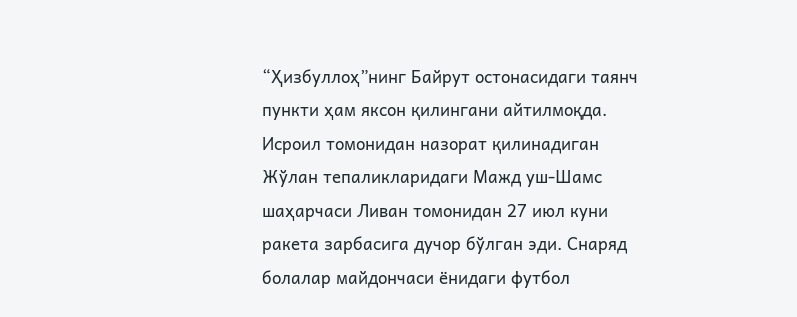“Ҳизбуллоҳ”нинг Байрут остонасидаги таянч пункти ҳам яксон қилингани айтилмоқда.
Исроил томонидан назорат қилинадиган Жўлан тепаликларидаги Мажд уш-Шамс шаҳарчаси Ливан томонидан 27 июл куни ракета зарбасига дучор бўлган эди. Снаряд болалар майдончаси ёнидаги футбол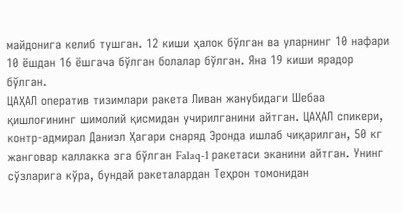майдонига келиб тушган. 12 киши ҳалок бўлган ва уларнинг 10 нафари 10 ёшдан 16 ёшгача бўлган болалар бўлган. Яна 19 киши ярадор бўлган.
ЦАҲАЛ оператив тизимлари ракета Ливан жанубидаги Шебаа қишлоғининг шимолий қисмидан учирилганини айтган. ЦАҲАЛ спикери, контр-адмирал Даниэл Ҳагари снаряд Эронда ишлаб чиқарилган, 50 кг жанговар каллакка эга бўлган Falaq-1 ракетаси эканини айтган. Унинг сўзларига кўра, бундай ракеталардан Теҳрон томонидан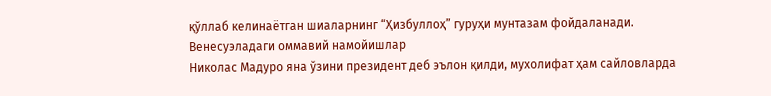қўллаб келинаётган шиаларнинг “Ҳизбуллоҳ” гуруҳи мунтазам фойдаланади.
Венесуэладаги оммавий намойишлар
Николас Мадуро яна ўзини президент деб эълон қилди, мухолифат ҳам сайловларда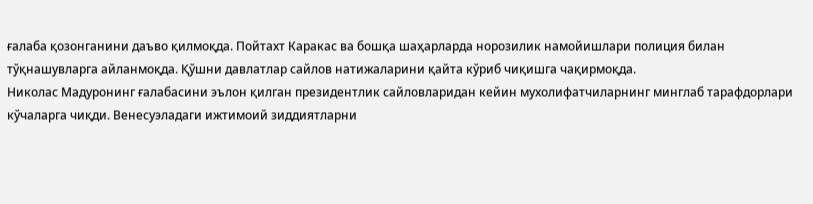ғалаба қозонганини даъво қилмоқда. Пойтахт Каракас ва бошқа шаҳарларда норозилик намойишлари полиция билан тўқнашувларга айланмоқда. Қўшни давлатлар сайлов натижаларини қайта кўриб чиқишга чақирмоқда.
Николас Мадуронинг ғалабасини эълон қилган президентлик сайловларидан кейин мухолифатчиларнинг минглаб тарафдорлари кўчаларга чиқди. Венесуэладаги ижтимоий зиддиятларни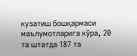кузатиш бошқармаси маълумотларига кўра, 20 та штатда 187 та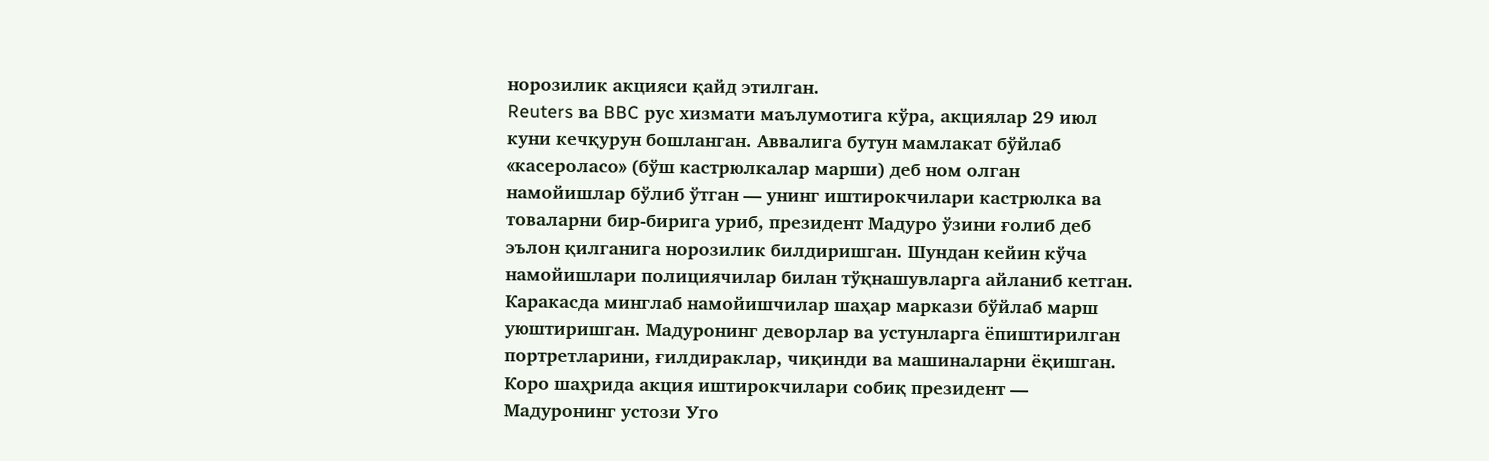норозилик акцияси қайд этилган.
Reuters ва BBC рус хизмати маълумотига кўра, акциялар 29 июл куни кечқурун бошланган. Аввалига бутун мамлакат бўйлаб «касероласо» (бўш кастрюлкалар марши) деб ном олган намойишлар бўлиб ўтган — унинг иштирокчилари кастрюлка ва товаларни бир-бирига уриб, президент Мадуро ўзини ғолиб деб эълон қилганига норозилик билдиришган. Шундан кейин кўча намойишлари полициячилар билан тўқнашувларга айланиб кетган.
Каракасда минглаб намойишчилар шаҳар маркази бўйлаб марш уюштиришган. Мадуронинг деворлар ва устунларга ёпиштирилган портретларини, ғилдираклар, чиқинди ва машиналарни ёқишган. Коро шаҳрида акция иштирокчилари собиқ президент — Мадуронинг устози Уго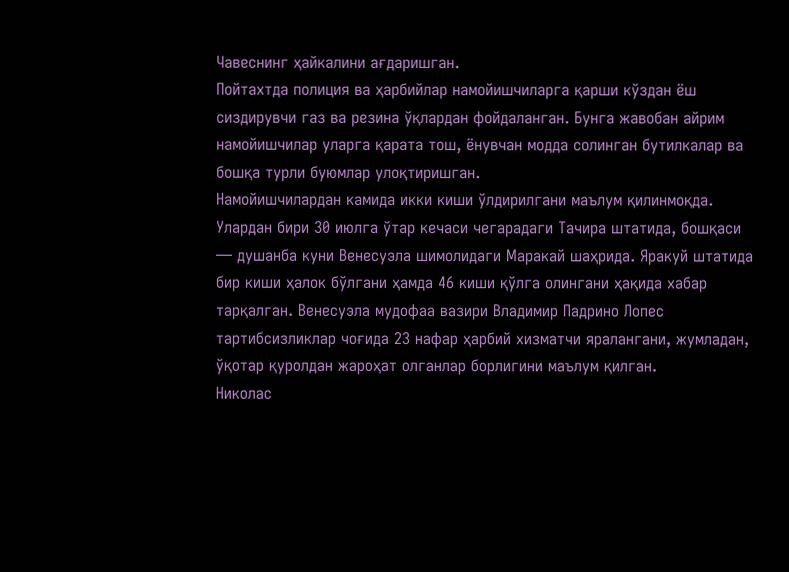Чавеснинг ҳайкалини ағдаришган.
Пойтахтда полиция ва ҳарбийлар намойишчиларга қарши кўздан ёш сиздирувчи газ ва резина ўқлардан фойдаланган. Бунга жавобан айрим намойишчилар уларга қарата тош, ёнувчан модда солинган бутилкалар ва бошқа турли буюмлар улоқтиришган.
Намойишчилардан камида икки киши ўлдирилгани маълум қилинмоқда. Улардан бири 30 июлга ўтар кечаси чегарадаги Тачира штатида, бошқаси — душанба куни Венесуэла шимолидаги Маракай шаҳрида. Яракуй штатида бир киши ҳалок бўлгани ҳамда 46 киши қўлга олингани ҳақида хабар тарқалган. Венесуэла мудофаа вазири Владимир Падрино Лопес тартибсизликлар чоғида 23 нафар ҳарбий хизматчи яралангани, жумладан, ўқотар қуролдан жароҳат олганлар борлигини маълум қилган.
Николас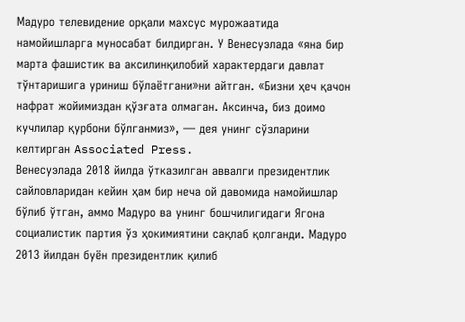Мадуро телевидение орқали махсус мурожаатида намойишларга муносабат билдирган. У Венесуэлада «яна бир марта фашистик ва аксилинқилобий характердаги давлат тўнтаришига уриниш бўлаётгани»ни айтган. «Бизни ҳеч қачон нафрат жойимиздан қўзғата олмаган. Аксинча, биз доимо кучлилар қурбони бўлганмиз», — дея унинг сўзларини келтирган Associated Press.
Венесуэлада 2018 йилда ўтказилган аввалги президентлик сайловларидан кейин ҳам бир неча ой давомида намойишлар бўлиб ўтган, аммо Мадуро ва унинг бошчилигидаги Ягона социалистик партия ўз ҳокимиятини сақлаб қолганди. Мадуро 2013 йилдан буён президентлик қилиб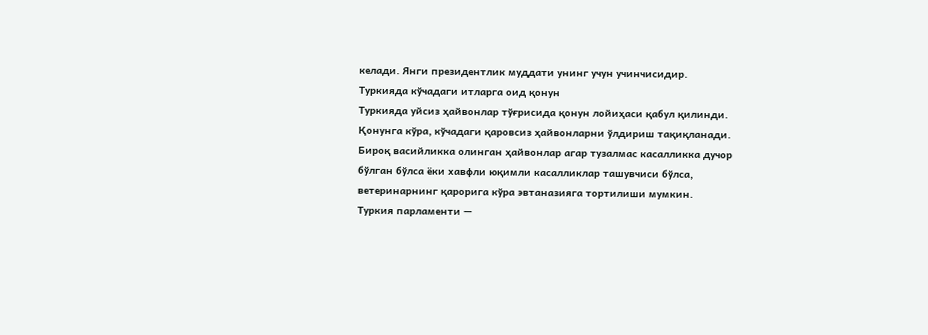келади. Янги президентлик муддати унинг учун учинчисидир.
Туркияда кўчадаги итларга оид қонун
Туркияда уйсиз ҳайвонлар тўғрисида қонун лойиҳаси қабул қилинди.
Қонунга кўра, кўчадаги қаровсиз ҳайвонларни ўлдириш тақиқланади. Бироқ васийликка олинган ҳайвонлар агар тузалмас касалликка дучор бўлган бўлса ёки хавфли юқимли касалликлар ташувчиси бўлса, ветеринарнинг қарорига кўра эвтаназияга тортилиши мумкин.
Туркия парламенти —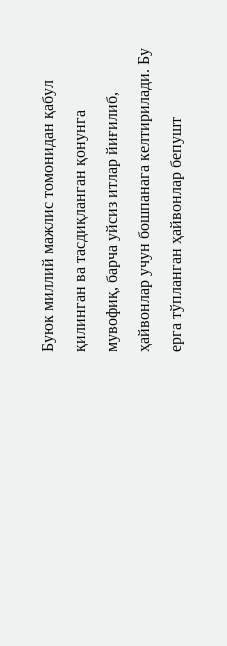Буюк миллий мажлис томонидан қабул қилинган ва тасдиқланган қонунга мувофиқ, барча уйсиз итлар йиғилиб, ҳайвонлар учун бошпанага келтирилади. Бу ерга тўпланган ҳайвонлар бепушт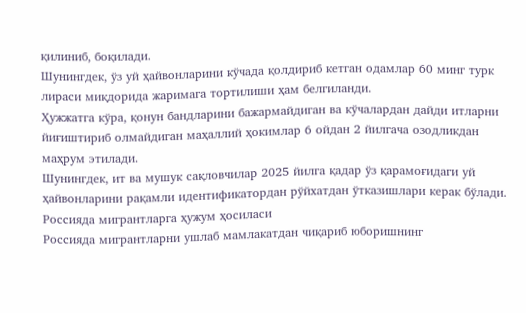қилиниб, боқилади.
Шунингдек, ўз уй ҳайвонларини кўчада қолдириб кетган одамлар 60 минг турк лираси миқдорида жаримага тортилиши ҳам белгиланди.
Ҳужжатга кўра, қонун бандларини бажармайдиган ва кўчалардан дайди итларни йиғиштириб олмайдиган маҳаллий ҳокимлар 6 ойдан 2 йилгача озодликдан маҳрум этилади.
Шунингдек, ит ва мушук сақловчилар 2025 йилга қадар ўз қарамоғидаги уй ҳайвонларини рақамли идентификатордан рўйхатдан ўтказишлари керак бўлади.
Россияда мигрантларга ҳужум ҳосиласи
Россияда мигрантларни ушлаб мамлакатдан чиқариб юборишнинг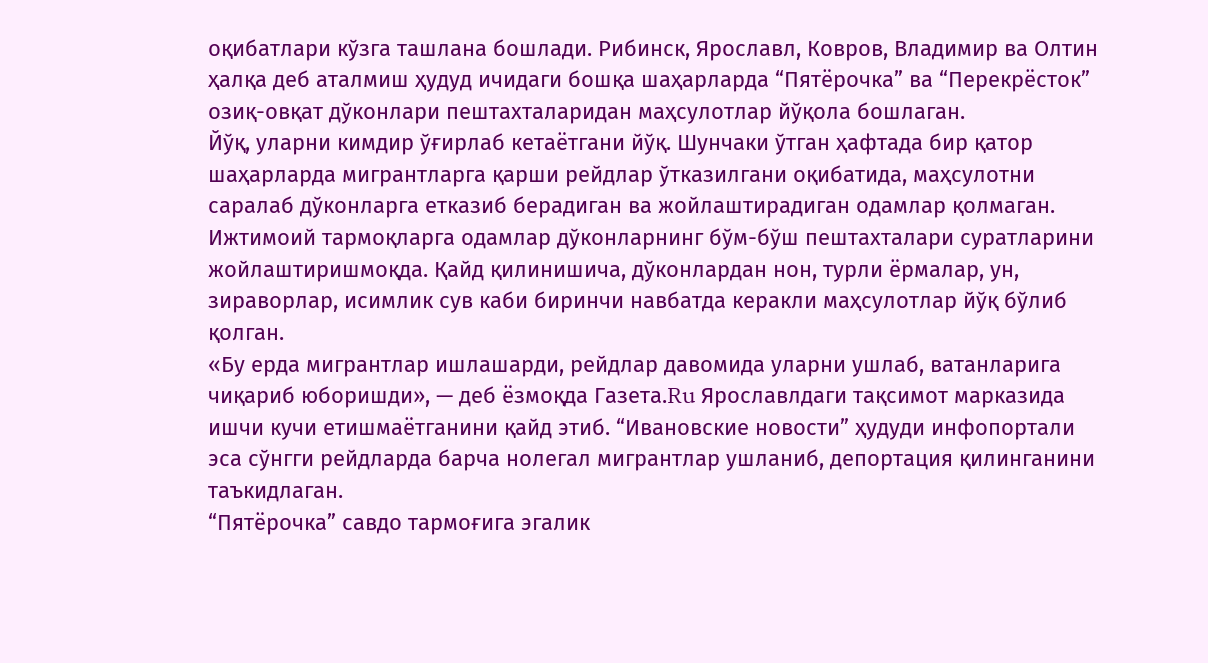оқибатлари кўзга ташлана бошлади. Рибинск, Ярославл, Ковров, Владимир ва Олтин ҳалқа деб аталмиш ҳудуд ичидаги бошқа шаҳарларда “Пятёрочка” ва “Перекрёсток” озиқ-овқат дўконлари пештахталаридан маҳсулотлар йўқола бошлаган.
Йўқ, уларни кимдир ўғирлаб кетаётгани йўқ. Шунчаки ўтган ҳафтада бир қатор шаҳарларда мигрантларга қарши рейдлар ўтказилгани оқибатида, маҳсулотни саралаб дўконларга етказиб берадиган ва жойлаштирадиган одамлар қолмаган.
Ижтимоий тармоқларга одамлар дўконларнинг бўм-бўш пештахталари суратларини жойлаштиришмоқда. Қайд қилинишича, дўконлардан нон, турли ёрмалар, ун, зираворлар, исимлик сув каби биринчи навбатда керакли маҳсулотлар йўқ бўлиб қолган.
«Бу ерда мигрантлар ишлашарди, рейдлар давомида уларни ушлаб, ватанларига чиқариб юборишди», — деб ёзмоқда Газета.Ru Ярославлдаги тақсимот марказида ишчи кучи етишмаётганини қайд этиб. “Ивановские новости” ҳудуди инфопортали эса сўнгги рейдларда барча нолегал мигрантлар ушланиб, депортация қилинганини таъкидлаган.
“Пятёрочка” савдо тармоғига эгалик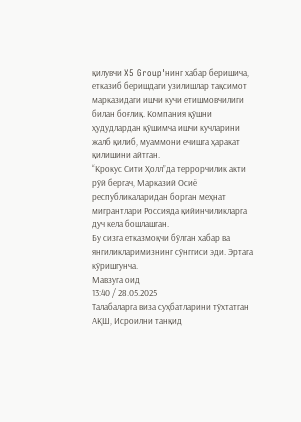қилувчи X5 Group'нинг хабар беришича, етказиб беришдаги узилишлар тақсимот марказидаги ишчи кучи етишмовчилиги билан боғлиқ. Компания қўшни ҳудудлардан қўшимча ишчи кучларини жалб қилиб, муаммони ечишга ҳаракат қилишини айтган.
“Крокус Сити Ҳолл”да террорчилик акти рўй бергач, Марказий Осиё республикаларидан борган меҳнат мигрантлари Россияда қийинчиликларга дуч кела бошлашган.
Бу сизга етказмоқчи бўлган хабар ва янгиликларимизнинг сўнггиси эди. Эртага кўришгунча.
Мавзуга оид
13:40 / 28.05.2025
Талабаларга виза суҳбатларини тўхтатган АҚШ, Исроилни танқид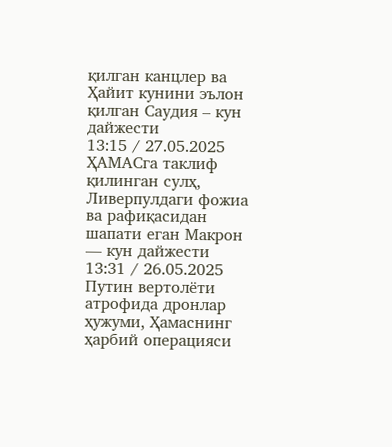қилган канцлер ва Ҳайит кунини эълон қилган Саудия – кун дайжести
13:15 / 27.05.2025
ҲАМАСга таклиф қилинган сулҳ, Ливерпулдаги фожиа ва рафиқасидан шапати еган Макрон — кун дайжести
13:31 / 26.05.2025
Путин вертолёти атрофида дронлар ҳужуми, Ҳамаснинг ҳарбий операцияси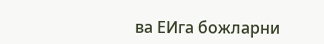ва ЕИга божларни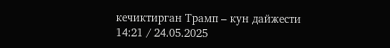кечиктирган Трамп – кун дайжести
14:21 / 24.05.2025